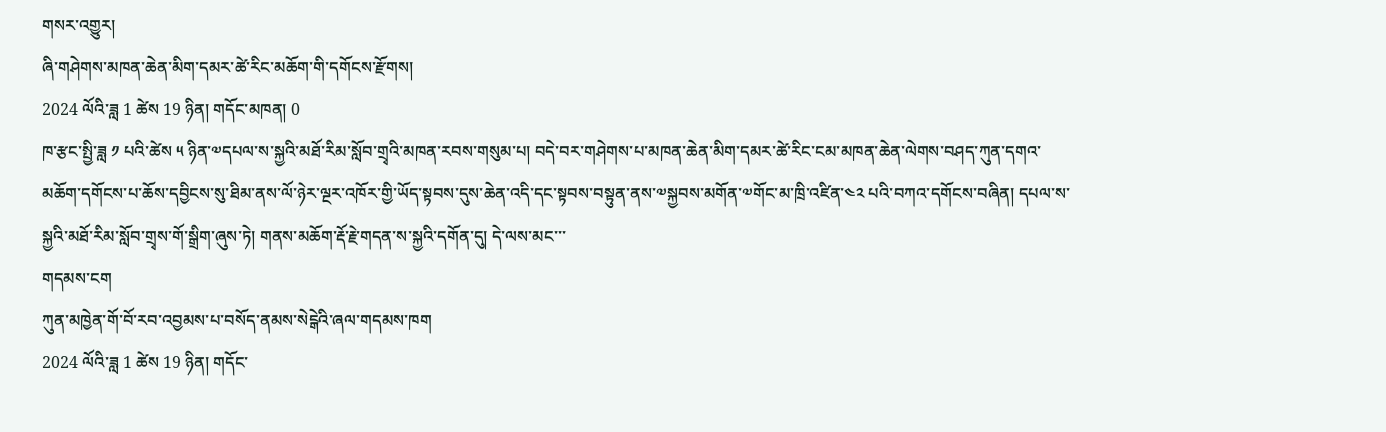གསར་འགྱུར།
ཞི་གཤེགས་མཁན་ཆེན་མིག་དམར་ཚེ་རིང་མཆོག་གི་དགོངས་རྫོགས།
2024 ལོའི་ཟླ 1 ཚེས 19 ཉིན། གདོང་མཁན། 0
ཁ་རྩང་སྤྱི་ཟླ ༡ པའི་ཚེས ༥ ཉིན་༧དཔལ་ས་སྐྱའི་མཐོ་རིམ་སློབ་གྲྭའི་མཁན་རབས་གསུམ་པ། བདེ་བར་གཤེགས་པ་མཁན་ཆེན་མིག་དམར་ཚེ་རིང་ངམ་མཁན་ཆེན་ལེགས་བཤད་ཀུན་དགའ་མཆོག་དགོངས་པ་ཆོས་དབྱིངས་སུ་ཐིམ་ནས་ལོ་ཉེར་ལྔར་འཁོར་གྱི་ཡོད་སྟབས་དུས་ཆེན་འདི་དང་སྟབས་བསྟུན་ནས་༧སྐྱབས་མགོན་༧གོང་མ་ཁྲི་འཛིན་༤༢ པའི་བཀའ་དགོངས་བཞིན། དཔལ་ས་སྐྱའི་མཐོ་རིམ་སློབ་གྲྭས་གོ་སྒྲིག་ཞུས་ཏེ། གནས་མཆོག་རྡོ་རྗེ་གདན་ས་སྐྱའི་དགོན་དུ། དེ་ལས་མང་་་
གདམས་ངག
ཀུན་མཁྱེན་གོ་བོ་རབ་འབྱམས་པ་བསོད་ནམས་སེངྒེའི་ཞལ་གདམས་ཁག
2024 ལོའི་ཟླ 1 ཚེས 19 ཉིན། གདོང་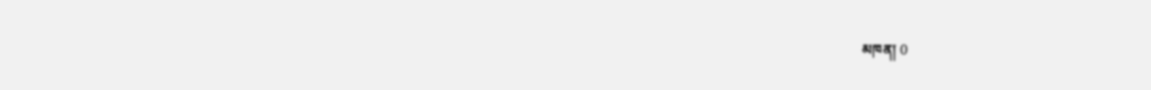མཁན། 0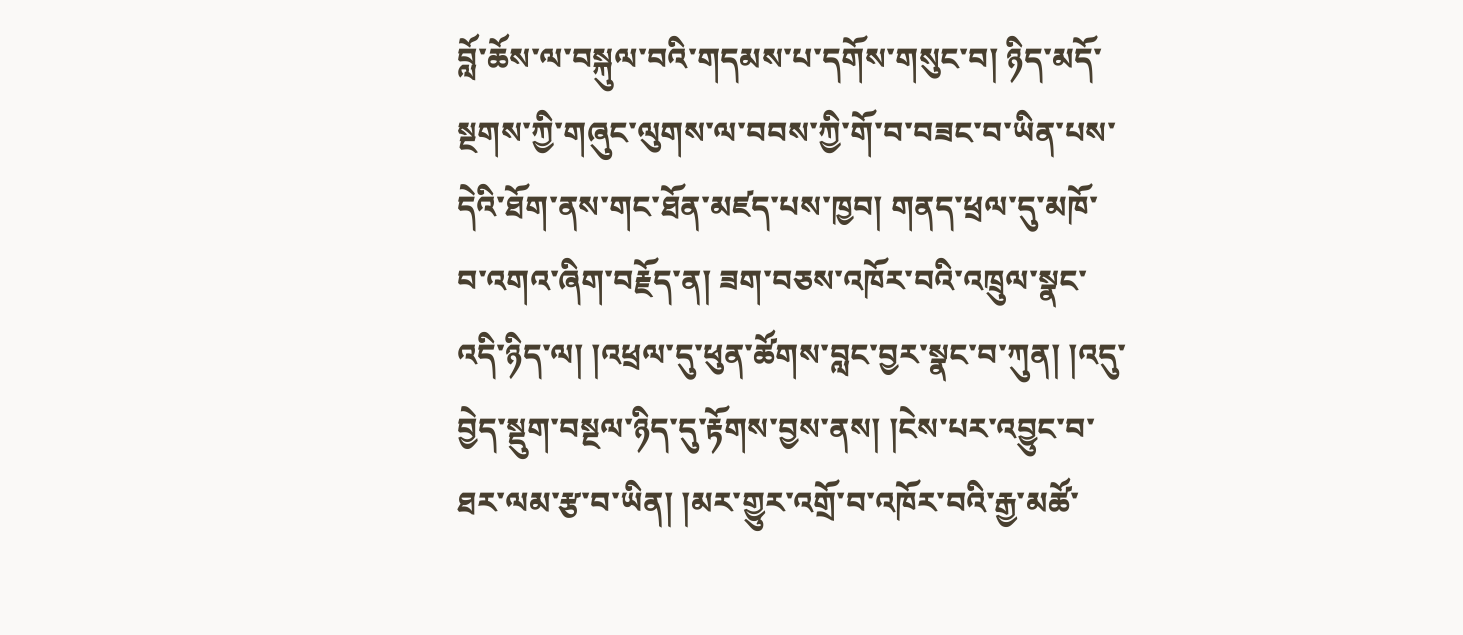བློ་ཆོས་ལ་བསྐུལ་བའི་གདམས་པ་དགོས་གསུང་བ། ཉིད་མདོ་སྔགས་ཀྱི་གཞུང་ལུགས་ལ་བབས་ཀྱི་གོ་བ་བཟང་བ་ཡིན་པས་དེའི་ཐོག་ནས་གང་ཐོན་མཛད་པས་ཁྱབ། གནད་ཕྲལ་དུ་མཁོ་བ་འགའ་ཞིག་བརྗོད་ན། ཟག་བཅས་འཁོར་བའི་འཁྲུལ་སྣང་འདི་ཉིད་ལ། །འཕྲལ་དུ་ཕུན་ཚོགས་བླང་བྱར་སྣང་བ་ཀུན། །འདུ་བྱེད་སྡུག་བསྔལ་ཉིད་དུ་རྟོགས་བྱས་ནས། །ངེས་པར་འབྱུང་བ་ཐར་ལམ་རྩ་བ་ཡིན། །མར་གྱུར་འགྲོ་བ་འཁོར་བའི་རྒྱ་མཚོ་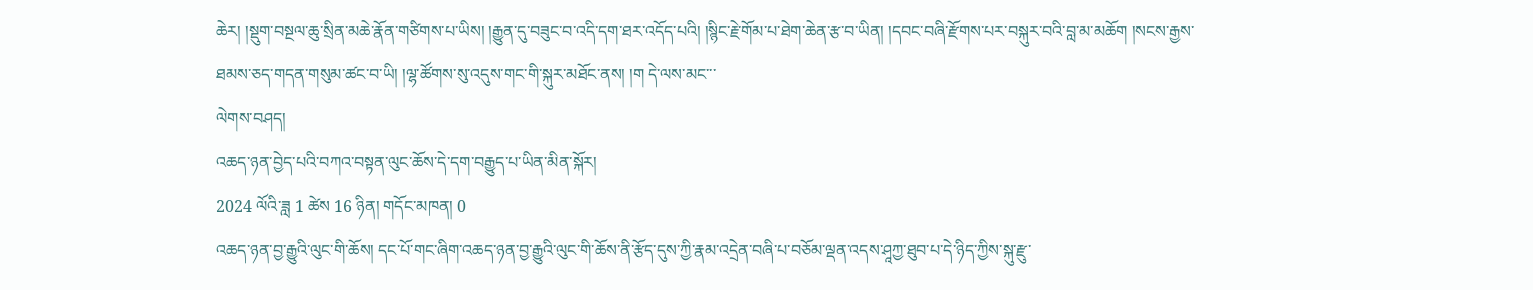ཆེར། །སྡུག་བསྔལ་ཆུ་སྲིན་མཆེ་རྣོན་གཙིགས་པ་ཡིས། །རྒྱུན་དུ་བཟུང་བ་འདི་དག་ཐར་འདོད་པའི། །སྙིང་རྗེ་གོམ་པ་ཐེག་ཆེན་རྩ་བ་ཡིན། །དབང་བཞི་རྫོགས་པར་བསྐུར་བའི་བླ་མ་མཆོག །སངས་རྒྱས་ཐམས་ཅད་གདན་གསུམ་ཚང་བ་ཡི། །ལྷ་ཚོགས་སུ་འདུས་གང་གི་སྐུར་མཐོང་ནས། །ག དེ་ལས་མང་་་
ལེགས་བཤད།
འཆད་ཉན་བྱེད་པའི་བཀའ་བསྟན་ལུང་ཆོས་དེ་དག་བརྒྱུད་པ་ཡིན་མིན་སྐོར།
2024 ལོའི་ཟླ 1 ཚེས 16 ཉིན། གདོང་མཁན། 0
འཆད་ཉན་བྱ་རྒྱུའི་ལུང་གི་ཆོས། དང་པོ་གང་ཞིག་འཆད་ཉན་བྱ་རྒྱུའི་ལུང་གི་ཆོས་ནི་རྩོད་དུས་ཀྱི་རྣམ་འདྲེན་བཞི་པ་བཅོམ་ལྡན་འདས་ཤཱཀྱ་ཐུབ་པ་དེ་ཉིད་ཀྱིས་སྐུ་རྫུ་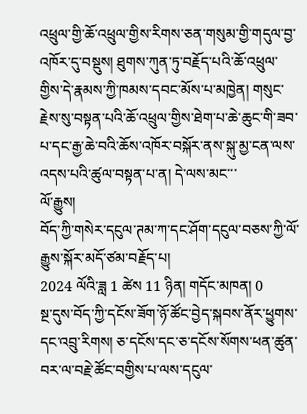འཕྲུལ་གྱི་ཆོ་འཕྲུལ་གྱིས་རིགས་ཅན་གསུམ་གྱི་གདུལ་བྱ་འཁོར་དུ་བསྡུས། ཐུགས་ཀུན་ཏུ་བརྗོད་པའི་ཆོ་འཕྲུལ་གྱིས་དེ་རྣམས་ཀྱི་ཁམས་དབང་མོས་པ་མཁྱེན། གསུང་རྗེས་སུ་བསྟན་པའི་ཆོ་འཕྲུལ་གྱིས་ཐེག་པ་ཆེ་ཆུང་གི་ཟབ་པ་དང་རྒྱ་ཆེ་བའི་ཆོས་འཁོར་བསྐོར་ནས་སྐུ་མྱ་ངན་ལས་འདས་པའི་ཚུལ་བསྟན་པ་ན། དེ་ལས་མང་་་
ལོ་རྒྱུས།
བོད་ཀྱི་གསེར་དངུལ་ཊམ་ཀ་དང་ཤོག་དངུལ་བཅས་ཀྱི་ལོ་རྒྱུས་སྐོར་མདོ་ཙམ་བརྗོད་པ།
2024 ལོའི་ཟླ 1 ཚེས 11 ཉིན། གདོང་མཁན། 0
སྔ་དུས་བོད་ཀྱི་དངོས་ཟོག་ཉོ་ཚོང་བྱེད་སྐབས་ནོར་ཕྱུགས་དང་འབྲུ་རིགས། ཅ་དངོས་དང་ཅ་དངོས་སོགས་ཕན་ཚུན་བར་ལ་བརྗེ་ཚོང་བགྱིས་པ་ལས་དངུལ་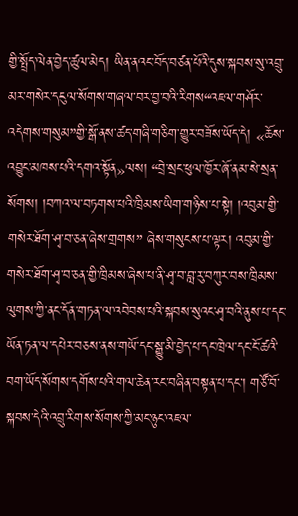གྱི་སྤྲོད་ལེན་བྱེད་ཚུལ་མེད། ཡིན་ནའང་བོད་བཙན་པོའི་དུས་སྐབས་སུ་འབྲུ་མར་གསེར་དངུལ་སོགས་གཞལ་བར་བྱ་བའི་རིགས“འཇལ་གཤོར་འདེགས་གསུམ”གྱི་སྒོ་ནས་ཚད་གཞི་གཅིག་གྱུར་བཟོས་ཡོད་དེ། «ཆོས་འབྱུང་མཁས་པའི་དགའ་སྟོན»ལས། “བྲེ་སྲང་ཕུལ་ཁྱོར་ཞོ་ནམ་སེ་སྲན་སོགས། །བཀའ་ལ་བཏགས་པའི་ཁྲིམས་ཡིག་གཉིས་པ་སྟེ། །འབུམ་གྱི་གསེར་ཐོག་ཤྭ་བ་ཅན་ཞེས་གྲགས” ཞེས་གསུངས་པ་ལྟར། འབུམ་གྱི་གསེར་ཐོག་ཤྭ་བ་ཅན་གྱི་ཁྲིམས་ཞེས་པ་ནི་ཤྭ་བ་བླ་རུ་བཀུར་བས་ཁྲིམས་ལུགས་ཀྱི་ནང་དོན་གཏན་ལ་འབེབས་པའི་སྐབས་སུའང་ཤྭ་བའི་ནུས་པ་དང་ཡོན་ཏན་ལ་དཔེར་བཅས་ནས་གཡོ་དང་སྒྱུ་མི་བྱེད་པ་དང་ཁྲེལ་དང་ངོ་ཚའི་བག་ཡོད་སོགས་དགོས་པའི་གལ་ཆེན་རང་བཞིན་བསྟན་པ་དང་། གཙོ་བོ་སྐབས་དེའི་འབྲུ་རིགས་སོགས་ཀྱི་མང་ཉུང་འཇལ་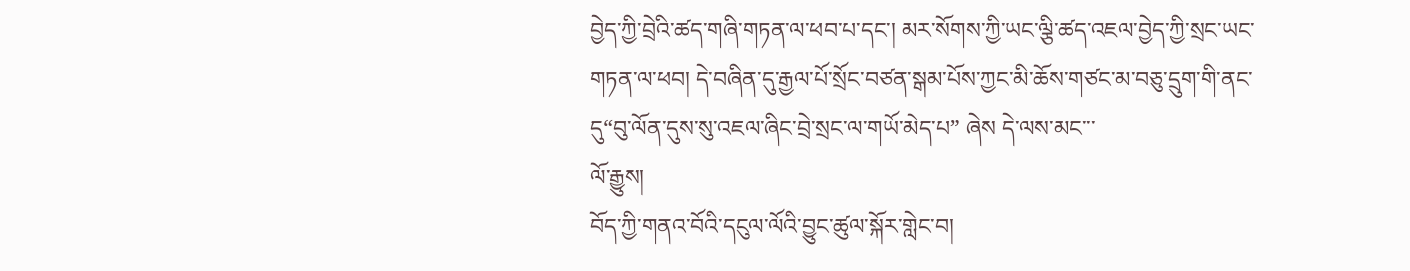བྱེད་ཀྱི་བྲེའི་ཚད་གཞི་གཏན་ལ་ཕབ་པ་དང་། མར་སོགས་ཀྱི་ཡང་ལྕི་ཚད་འཇལ་བྱེད་ཀྱི་སྲང་ཡང་གཏན་ལ་ཕབ། དེ་བཞིན་དུ་རྒྱལ་པོ་སྲོང་བཙན་སྒམ་པོས་ཀྱང་མི་ཆོས་གཙང་མ་བཅུ་དྲུག་གི་ནང་དུ“བུ་ལོན་དུས་སུ་འཇལ་ཞིང་བྲེ་སྲང་ལ་གཡོ་མེད་པ” ཞེས དེ་ལས་མང་་་
ལོ་རྒྱུས།
བོད་ཀྱི་གནའ་བོའི་དངུལ་ལོའི་བྱུང་ཚུལ་སྐོར་གླེང་བ།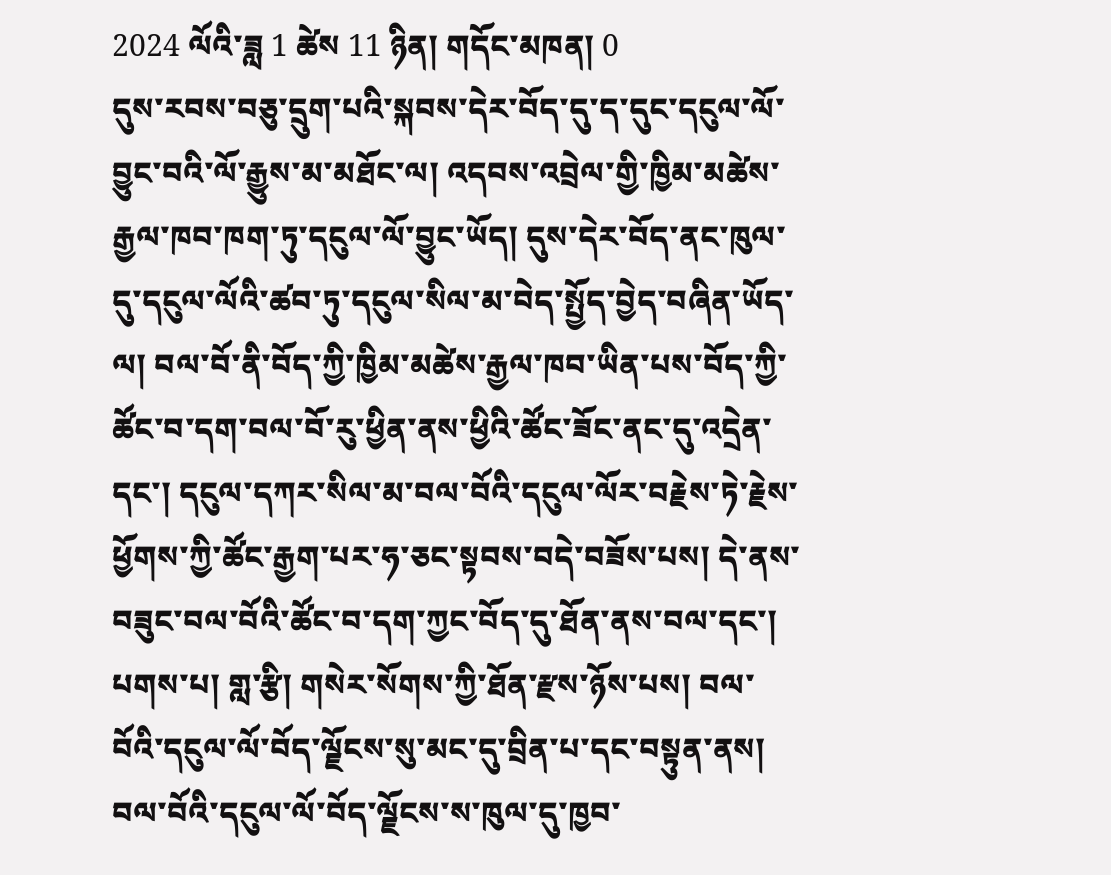2024 ལོའི་ཟླ 1 ཚེས 11 ཉིན། གདོང་མཁན། 0
དུས་རབས་བཅུ་དྲུག་པའི་སྐབས་དེར་བོད་དུ་ད་དུང་དངུལ་ལོ་བྱུང་བའི་ལོ་རྒྱུས་མ་མཐོང་ལ། འདབས་འབྲེལ་གྱི་ཁྱིམ་མཚེས་རྒྱལ་ཁབ་ཁག་ཏུ་དངུལ་ལོ་བྱུང་ཡོད། དུས་དེར་བོད་ནང་ཁུལ་དུ་དངུལ་ལོའི་ཚབ་ཏུ་དངུལ་སིལ་མ་བེད་སྤྱོད་བྱེད་བཞིན་ཡོད་ལ། བལ་བོ་ནི་བོད་ཀྱི་ཁྱིམ་མཚེས་རྒྱལ་ཁབ་ཡིན་པས་བོད་ཀྱི་ཚོང་བ་དག་བལ་བོ་རུ་ཕྱིན་ནས་ཕྱིའི་ཚོང་ཟོང་ནང་དུ་འདྲེན་དང་། དངུལ་དཀར་སིལ་མ་བལ་བོའི་དངུལ་ལོར་བརྗེས་ཏེ་རྗེས་ཕྱོགས་ཀྱི་ཚོང་རྒྱག་པར་ཧ་ཅང་སྟབས་བདེ་བཟོས་པས། དེ་ནས་བཟུང་བལ་བོའི་ཚོང་བ་དག་ཀྱང་བོད་དུ་ཐོན་ནས་བལ་དང་། པགས་པ། གླ་རྩི། གསེར་སོགས་ཀྱི་ཐོན་རྫས་ཉོས་པས། བལ་བོའི་དངུལ་ལོ་བོད་ལྗོངས་སུ་མང་དུ་བྲིན་པ་དང་བསྟུན་ནས། བལ་བོའི་དངུལ་ལོ་བོད་ལྗོངས་ས་ཁུལ་དུ་ཁྱབ་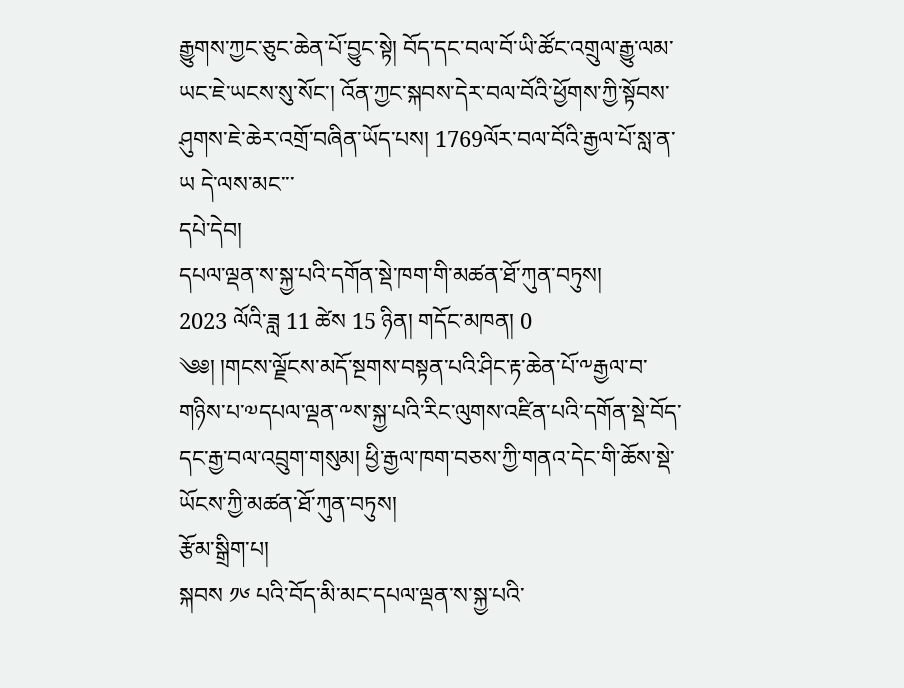རྒྱུགས་ཀྱང་ཅུང་ཆེན་པོ་བྱུང་སྟེ། བོད་དང་བལ་བོ་ཡི་ཚོང་འགྲུལ་རྒྱུ་ལམ་ཡང་ཇེ་ཡངས་སུ་སོང་། འོན་ཀྱང་སྐབས་དེར་བལ་བོའི་ཕྱོགས་ཀྱི་སྟོབས་ཤུགས་ཇེ་ཆེར་འགྲོ་བཞིན་ཡོད་པས། 1769ལོར་བལ་བོའི་རྒྱལ་པོ་སླ་ན་ཡ དེ་ལས་མང་་་
དཔེ་དེབ།
དཔལ་ལྡན་ས་སྐྱ་པའི་དགོན་སྡེ་ཁག་གི་མཚན་ཐོ་ཀུན་བཏུས།
2023 ལོའི་ཟླ 11 ཚེས 15 ཉིན། གདོང་མཁན། 0
༄༅། །གངས་ལྗོངས་མདོ་སྔགས་བསྟན་པའི་ཤིང་རྟ་ཆེན་པོ་༸རྒྱལ་བ་གཉིས་པ་༧དཔལ་ལྡན་༸ས་སྐྱ་པའི་རིང་ལུགས་འཛིན་པའི་དགོན་སྡེ་བོད་དང་རྒྱ་བལ་འབྲུག་གསུམ། ཕྱི་རྒྱལ་ཁག་བཅས་ཀྱི་གནའ་དེང་གི་ཆོས་སྡེ་ཡོངས་ཀྱི་མཚན་ཐོ་ཀུན་བཏུས།
རྩོམ་སྒྲིག་པ།
སྐབས ༡༦ པའི་བོད་མི་མང་དཔལ་ལྡན་ས་སྐྱ་པའི་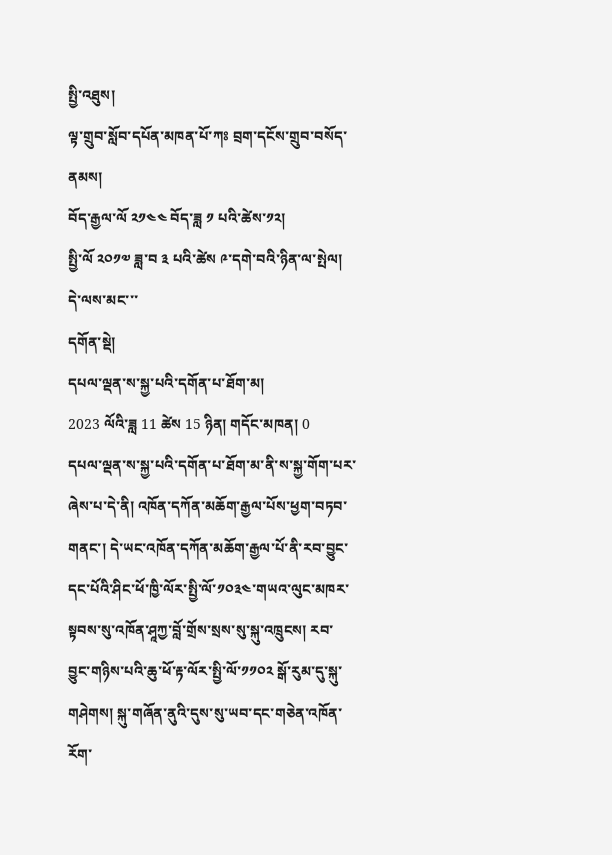སྤྱི་འཐུས།
ལྟ་གྲུབ་སློབ་དཔོན་མཁན་པོ་ཀཿ བྲག་དངོས་གྲུབ་བསོད་ནམས།
བོད་རྒྱལ་ལོ ༢༡༤༤ བོད་ཟླ ༡ པའི་ཚེས་༡༢།
སྤྱི་ལོ ༢༠༡༧ ཟླ་བ ༣ པའི་ཚེས ༩་དགེ་བའི་ཉིན་ལ་སྤེལ། དེ་ལས་མང་་་
དགོན་སྡེ།
དཔལ་ལྡན་ས་སྐྱ་པའི་དགོན་པ་ཐོག་མ།
2023 ལོའི་ཟླ 11 ཚེས 15 ཉིན། གདོང་མཁན། 0
དཔལ་ལྡན་ས་སྐྱ་པའི་དགོན་པ་ཐོག་མ་ནི་ས་སྐྱ་གོག་པར་ཞེས་པ་དེ་ནི། འཁོན་དཀོན་མཆོག་རྒྱལ་པོས་ཕྱག་བཏབ་གནང་། དེ་ཡང་འཁོན་དཀོན་མཆོག་རྒྱལ་པོ་ནི་རབ་བྱུང་དང་པོའི་ཤིང་ཕོ་ཁྱི་ལོར་སྤྱི་ལོ་༡༠༣༤་གཡའ་ལུང་མཁར་སྟབས་སུ་འཁོན་ཤཱཀྱ་བློ་གྲོས་སྲས་སུ་སྐུ་འཁྲུངས། རབ་བྱུང་གཉིས་པའི་ཆུ་ཕོ་རྟ་ལོར་སྤྱི་ལོ་༡༡༠༢ སྒོ་རུམ་དུ་སྐུ་གཤེགས། སྐུ་གཞོན་ནུའི་དུས་སུ་ཡབ་དང་གཅེན་འཁོན་རོག་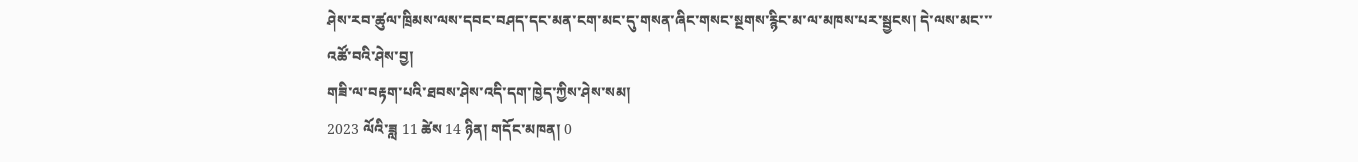ཤེས་རབ་ཚུལ་ཁྲིམས་ལས་དབང་བཤད་དང་མན་ངག་མང་དུ་གསན་ཞིང་གསང་སྔགས་རྙིང་མ་ལ་མཁས་པར་སྦྱངས། དེ་ལས་མང་་་
འཚོ་བའི་ཤེས་བྱ།
གཟི་ལ་བརྟག་པའི་ཐབས་ཤེས་འདི་དག་ཁྱེད་ཀྱིས་ཤེས་སམ།
2023 ལོའི་ཟླ 11 ཚེས 14 ཉིན། གདོང་མཁན། 0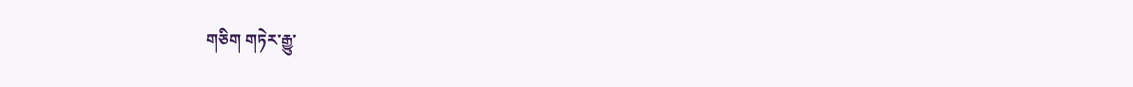གཅིག གཏེར་རྒྱུ་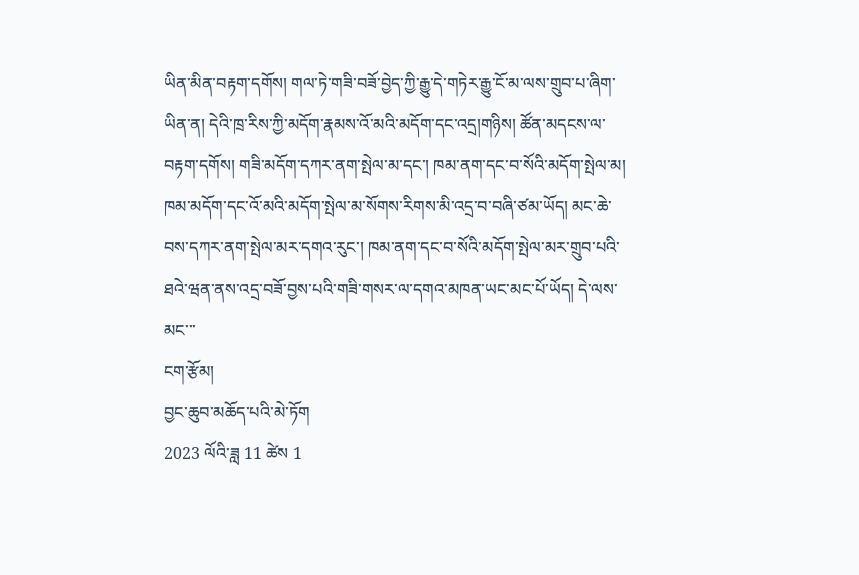ཡིན་མིན་བརྟག་དགོས། གལ་ཏེ་གཟི་བཟོ་བྱེད་ཀྱི་རྒྱུ་དེ་གཏེར་རྒྱུ་ངོ་མ་ལས་གྲུབ་པ་ཞིག་ཡིན་ན། དེའི་ཁྲ་རིས་ཀྱི་མདོག་རྣམས་འོ་མའི་མདོག་དང་འདྲ།གཉིས། ཚོན་མདངས་ལ་བརྟག་དགོས། གཟི་མདོག་དཀར་ནག་སྤེལ་མ་དང་། ཁམ་ནག་དང་བ་སོའི་མདོག་སྤེལ་མ། ཁམ་མདོག་དང་འོ་མའི་མདོག་སྤེལ་མ་སོགས་རིགས་མི་འདྲ་བ་བཞི་ཙམ་ཡོད། མང་ཆེ་བས་དཀར་ནག་སྤེལ་མར་དགའ་རུང་། ཁམ་ནག་དང་བ་སོའི་མདོག་སྤེལ་མར་གྲུབ་པའི་ཐའེ་ཝན་ནས་འདྲ་བཟོ་བྱས་པའི་གཟི་གསར་ལ་དགའ་མཁན་ཡང་མང་པོ་ཡོད། དེ་ལས་མང་་་
ངག་རྩོམ།
བྱང་ཆུབ་མཆོད་པའི་མེ་ཏོག
2023 ལོའི་ཟླ 11 ཚེས 1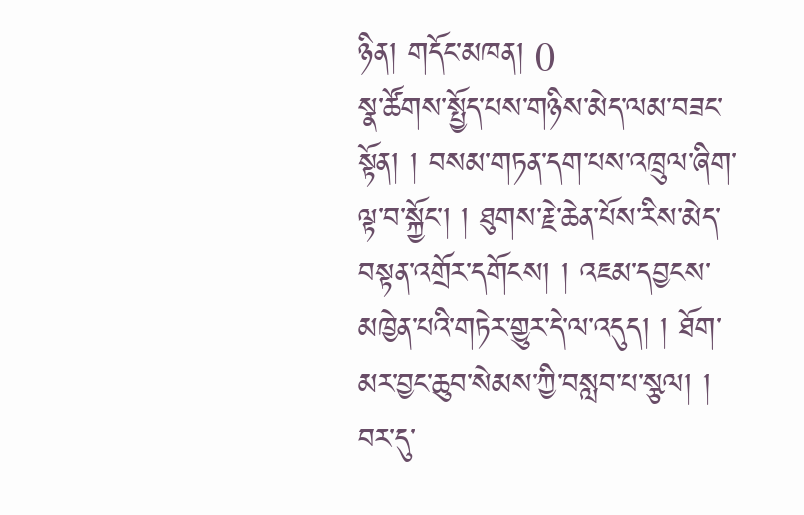ཉིན། གདོང་མཁན། 0
སྣ་ཚོགས་སྤྱོད་པས་གཉིས་མེད་ལམ་བཟང་སྟོན། ། བསམ་གཏན་དག་པས་འཁྲུལ་ཞིག་ལྟ་བ་སྐྱོང་། ། ཐུགས་རྗེ་ཆེན་པོས་རིས་མེད་བསྟན་འགྲོར་དགོངས། ། འཇམ་དབྱངས་མཁྱེན་པའི་གཏེར་གྱུར་དེ་ལ་འདུད། ། ཐོག་མར་བྱང་ཆུབ་སེམས་ཀྱི་བསླབ་པ་སྩལ། ། བར་དུ་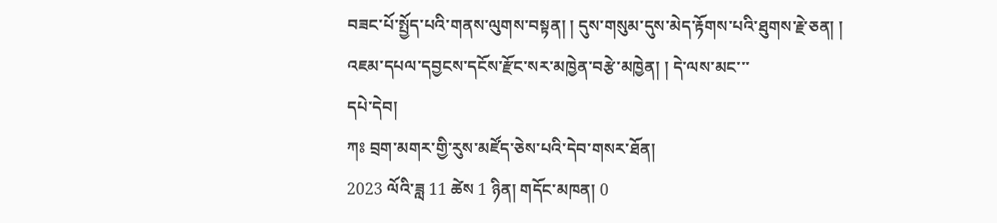བཟང་པོ་སྤྱོད་པའི་གནས་ལུགས་བསྟན། ། དུས་གསུམ་དུས་མེད་རྟོགས་པའི་ཐུགས་རྗེ་ཅན། ། འཇམ་དཔལ་དབྱངས་དངོས་རྫོང་སར་མཁྱེན་བརྩེ་མཁྱེན། ། དེ་ལས་མང་་་
དཔེ་དེབ།
ཀཿ བྲག་མགར་གྱི་རུས་མཛོད་ཅེས་པའི་དེབ་གསར་ཐོན།
2023 ལོའི་ཟླ 11 ཚེས 1 ཉིན། གདོང་མཁན། 0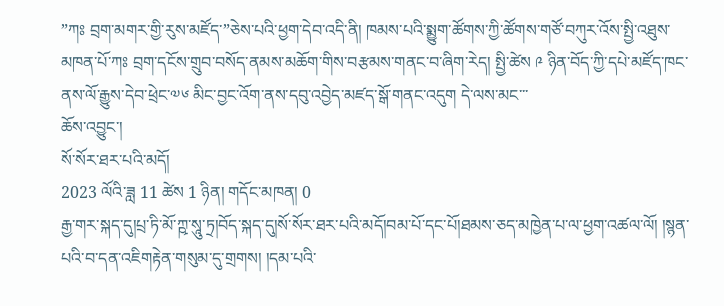”ཀཿ བྲག་མགར་གྱི་རུས་མཛོད་”ཅེས་པའི་ཕྱག་དེབ་འདི་ནི། ཁམས་པའི་སྨྱུག་ཚོགས་ཀྱི་ཚོགས་གཙོ་བཀུར་འོས་སྤྱི་འཐུས་མཁན་པོ་ཀཿ བྲག་དངོས་གྲུབ་བསོད་ནམས་མཆོག་གིས་བརྩམས་གནང་བ་ཞིག་རེད། སྤྱི་ཚེས ༩ ཉིན་བོད་ཀྱི་དཔེ་མཛོད་ཁང་ནས་ལོ་རྒྱུས་དེབ་ཕྲེང་༧༦ མིང་བྱང་འོག་ནས་དབུ་འབྱེད་མཛད་སྒོ་གནང་འདུག དེ་ལས་མང་་་
ཆོས་འབྱུང་།
སོ་སོར་ཐར་པའི་མདོ།
2023 ལོའི་ཟླ 11 ཚེས 1 ཉིན། གདོང་མཁན། 0
རྒྱ་གར་སྐད་དུ།པྲ་ཏི་མོ་ཀྵ་སཱུ་ཏྲ།བོད་སྐད་དུ།སོ་སོར་ཐར་པའི་མདོ།བམ་པོ་དང་པོ།ཐམས་ཅད་མཁྱེན་པ་ལ་ཕྱག་འཚལ་ལོ། །སྙན་པའི་བ་དན་འཇིགརྟེན་གསུམ་དུ་གྲགས། །དམ་པའི་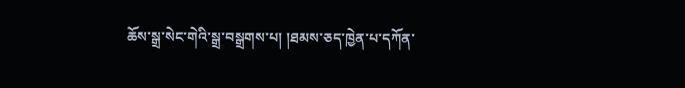ཆོས་སྒྲ་སེང་གེའི་སྒྲ་བསྒྲགས་པ། །ཐམས་ཅད་ཁྱེན་པ་དཀོན་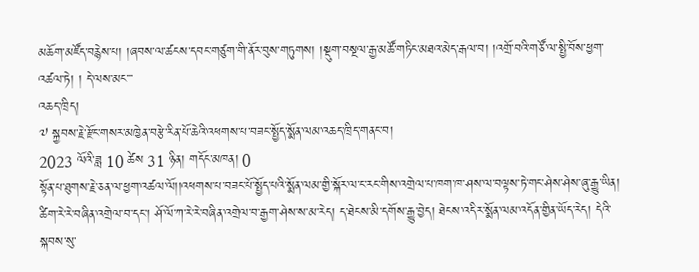མཆོག་མཛོད་བརྙེས་པ། །ཞབས་ལ་ཚངས་དབང་གཙུག་གི་ནོར་བུས་གཏུགས། །སྡུག་བསྔལ་རྒྱ་མཚོ་གཏིང་མཐའ་མེད་རྒལ་བ། །འགྲོ་བའི་གཙོ་ལ་སྤྱི་བོས་ཕྱག་འཚལ་ཏེ། ། དེ་ལས་མང་་་
འཆད་ཁྲིད།
༧ སྐྱབས་རྗེ་རྫོང་གསར་མཁྱེན་བརྩེ་རིན་པོ་ཆེའི་འཕགས་པ་བཟང་སྤྱོད་སྨོན་ལམ་འཆད་ཁྲིད་གནང་བ།
2023 ལོའི་ཟླ 10 ཚེས 31 ཉིན། གདོང་མཁན། 0
སྟོན་པ་ཐུགས་རྗེ་ཅན་ལ་ཕྱག་འཚལ་ལོ།།འཕགས་པ་བཟང་པོ་སྤྱོད་པའི་སྨོན་ལམ་གྱི་སྐོར་ལ་ང་རང་གིས་འགྲེལ་པ་ཁག་ཁ་ཤས་ལ་བལྟས་ཏེ་གང་ཤེས་ཤེས་ཞུ་རྒྱུ་ཡིན། ཚིག་རེ་རེ་བཞིན་འགྲེལ་བ་དང་། ཤོ་ལོ་ཀ་རེ་རེ་བཞིན་འགྲེལ་བ་རྒྱག་ཤེས་ས་མ་རེད། ད་ཐེངས་མི་དགོས་རྒྱུ་བྱེད། ཐེངས་འདིར་སྨོན་ལམ་འདོན་གྱིན་ཡོད་རེད། དེའི་སྐབས་སུ་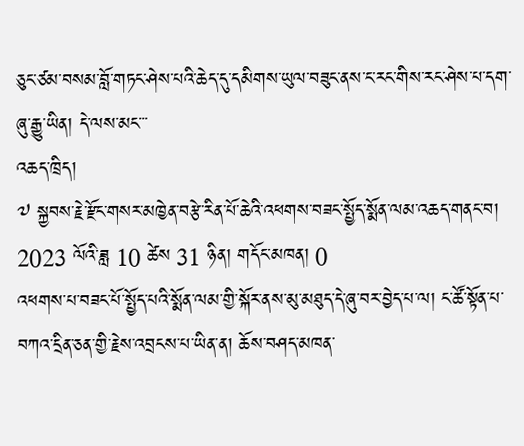ཅུང་ཙམ་བསམ་བློ་གཏང་ཤེས་པའི་ཆེད་དུ་དམིགས་ཡུལ་བཟུང་ནས་ང་རང་གིས་རང་ཤེས་པ་དག་ཞུ་རྒྱུ་ཡིན། དེ་ལས་མང་་་
འཆད་ཁྲིད།
༧ སྐྱབས་རྗེ་རྫོང་གསར་མཁྱེན་བརྩེ་རིན་པོ་ཆེའི་འཕགས་བཟང་སྤྱོད་སྨོན་ལམ་འཆད་གནང་བ།
2023 ལོའི་ཟླ 10 ཚེས 31 ཉིན། གདོང་མཁན། 0
འཕགས་པ་བཟང་པོ་སྤྱོད་པའི་སྨོན་ལམ་གྱི་སྐོར་ནས་མུ་མཐུད་དེ་ཞུ་བར་བྱེད་པ་ལ། ང་ཚོ་སྟོན་པ་བཀའ་དྲིན་ཅན་གྱི་རྗེས་འབྲངས་པ་ཡིན་ན། ཆོས་བཤད་མཁན་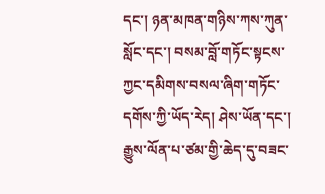དང་། ཉན་མཁན་གཉིས་ཀས་ཀུན་སློང་དང་། བསམ་བློ་གཏོང་སྟངས་ཀྱང་དམིགས་བསལ་ཞིག་གཏོང་དགོས་ཀྱི་ཡོད་རེད། ཤེས་ཡོན་དང་། རྒྱུས་ལོན་པ་ཙམ་གྱི་ཆེད་དུ་བཟང་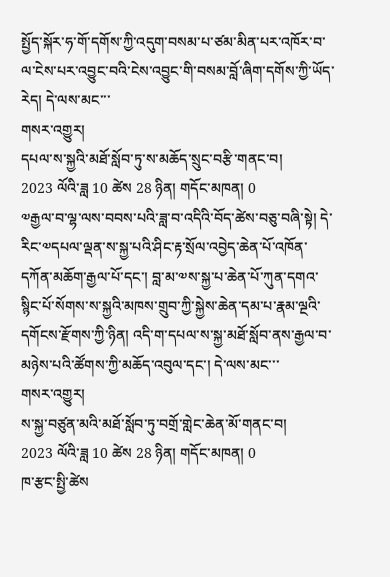སྤྱོད་སྐོར་ཧ་གོ་དགོས་ཀྱི་འདུག་བསམ་པ་ཙམ་མིན་པར་འཁོར་བ་ལ་ངེས་པར་འབྱུང་བའི་ངེས་འབྱུང་གི་བསམ་བློ་ཞིག་དགོས་ཀྱི་ཡོད་རེད། དེ་ལས་མང་་་
གསར་འགྱུར།
དཔལ་ས་སྐྱའི་མཐོ་སློབ་ཏུ་ས་མཆོད་སྲུང་བརྩི་གནང་བ།
2023 ལོའི་ཟླ 10 ཚེས 28 ཉིན། གདོང་མཁན། 0
༧རྒྱལ་བ་ལྷ་ལས་བབས་པའི་ཟླ་བ་འདིའི་བོད་ཚེས་བཅུ་བཞི་སྟེ། དེ་རིང་༧དཔལ་ལྡན་ས་སྐྱ་པའི་ཤིང་རྟ་སྲོལ་འབྱེད་ཆེན་པོ་འཁོན་དཀོན་མཆོག་རྒྱལ་པོ་དང་། བླ་མ་༧ས་སྐྱ་པ་ཆེན་པོ་ཀུན་དགའ་སྙིང་པོ་སོགས་ས་སྐྱའི་མཁས་གྲུབ་ཀྱི་སྐྱེས་ཆེན་དམ་པ་རྣམ་ལྔའི་དགོངས་རྫོགས་ཀྱི་ཉིན། འདི་ག་དཔལ་ས་སྐྱ་མཐོ་སློབ་ནས་རྒྱལ་བ་མཉེས་པའི་ཚོགས་ཀྱི་མཆོད་འབུལ་དང་། དེ་ལས་མང་་་
གསར་འགྱུར།
ས་སྐྱ་བཙུན་མའི་མཐོ་སློབ་ཏུ་བགྲོ་གླེང་ཆེན་མོ་གནང་བ།
2023 ལོའི་ཟླ 10 ཚེས 28 ཉིན། གདོང་མཁན། 0
ཁ་རྩང་སྤྱི་ཚེས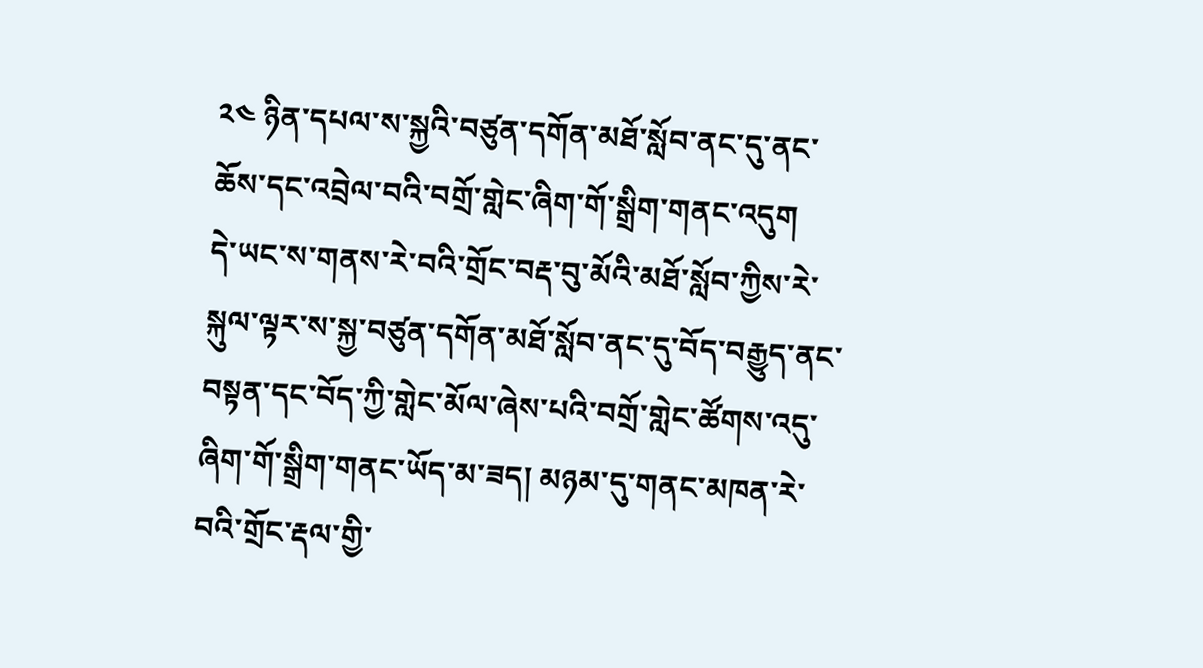༢༤ ཉིན་དཔལ་ས་སྐྱའི་བཙུན་དགོན་མཐོ་སློབ་ནང་དུ་ནང་ཆོས་དང་འབྲེལ་བའི་བགྲོ་གླེང་ཞིག་གོ་སྒྲིག་གནང་འདུག
དེ་ཡང་ས་གནས་རེ་བའི་གྲོང་བརྡ་བུ་མོའི་མཐོ་སློབ་ཀྱིས་རེ་སྐུལ་ལྟར་ས་སྐྱ་བཙུན་དགོན་མཐོ་སློབ་ནང་དུ་བོད་བརྒྱུད་ནང་བསྟན་དང་བོད་ཀྱི་གླེང་མོལ་ཞེས་པའི་བགྲོ་གླེང་ཚོགས་འདུ་ཞིག་གོ་སྒྲིག་གནང་ཡོད་མ་ཟད། མཉམ་དུ་གནང་མཁན་རེ་བའི་གྲོང་རྡལ་གྱི་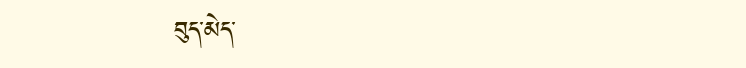བུད་མེད་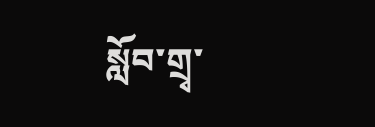སློབ་གྲྭ་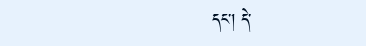དང་། དེ་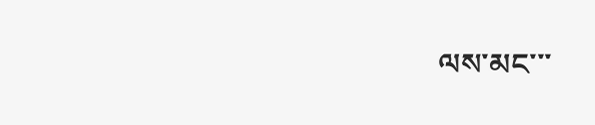ལས་མང་་་